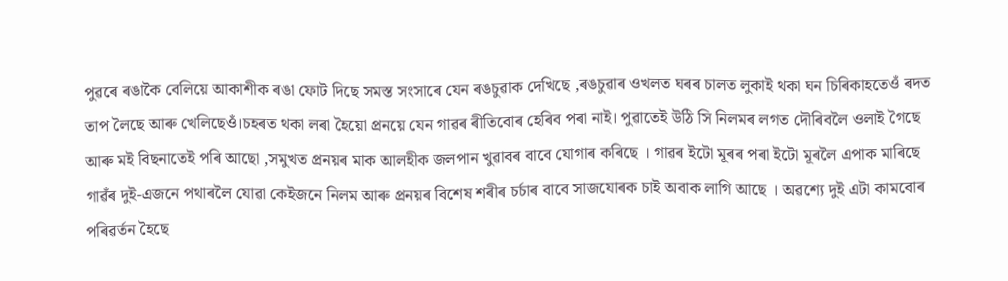পুৱৰে ৰঙাকৈ বেলিয়ে আকাশীক ৰঙা ফোট দিছে সমস্ত সংসাৰে যেন ৰঙচুৱাক দেখিছে ,ৰঙচুৱাৰ ওখলত ঘৰৰ চালত লুকাই থকা ঘন চিৰিকাহতেওঁ ৰদত তাপ লৈছে আৰু খেলিছেওঁ।চহৰত থকা লৰা হৈয়ো প্ৰনয়ে যেন গাৱৰ ৰীতিবোৰ হেৰিব পৰা নাই। পুৱাতেই উঠি সি নিলমৰ লগত দৌৰিবলৈ ওলাই গৈছে আৰু মই বিছনাতেই পৰি আছো ,সমুখত প্ৰনয়ৰ মাক আলহীক জলপান খুৱাবৰ বাবে যোগাৰ কৰিছে । গাৱৰ ইটো মূৰৰ পৰা ইটো মূৰলৈ এপাক মাৰিছে গাৱঁৰ দুই-এজনে পথাৰলৈ যোৱা কেইজনে নিলম আৰু প্ৰনয়ৰ বিশেষ শৰীৰ চৰ্চাৰ বাবে সাজযোৰক চাই অবাক লাগি আছে । অৱশ্যে দুই এটা কামবোৰ পৰিৱৰ্তন হৈছে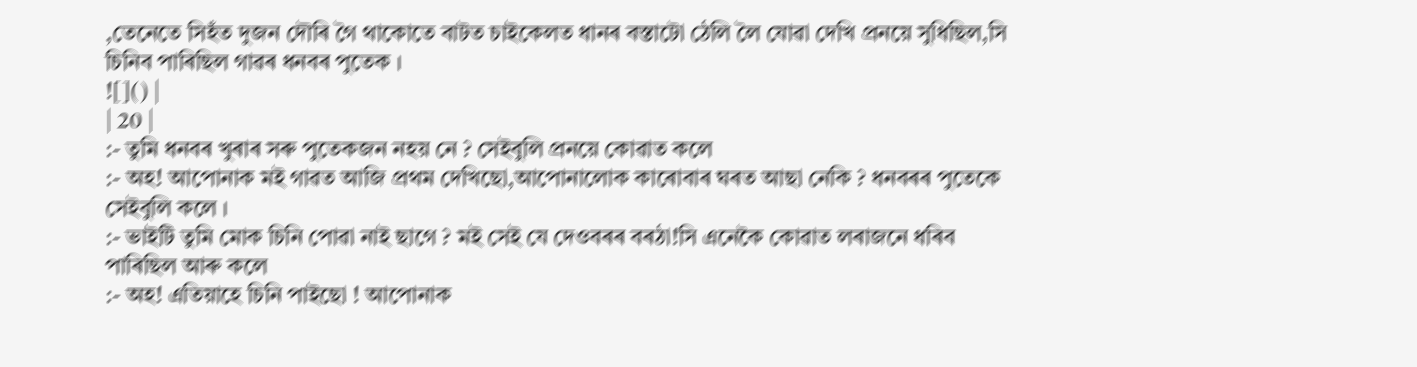,তেনেতে সিহঁত দুজন দৌৰি গৈ থাকোতে বাটত চাইকেলত ধানৰ বস্তাটো ঠেলি লৈ যোৱা দেখি প্ৰনয়ে সুধিছিল,সি চিনিব পাৰিছিল গাৱৰ ধনবৰ পুতেক ।
![]() |
| 20 |
:- তুমি ধনবৰ খুৰাৰ সৰু পুতেকজন নহয় নে ? সেইবুলি প্ৰনয়ে কোৱাত কলে
:- অহ! আপোনাক মই গাৱত আজি প্ৰথম দেখিছো,আপোনালোক কাৰোবাৰ ঘৰত আছা নেকি ? ধনবৰৰ পুতেকে সেইবুলি কলে ।
:- ভাইটি তুমি মোক চিনি পোৱা নাই ছাগে ? মই সেই যে দেওবৰৰ বৰঠা!সি এনেকৈ কোৱাত লৰাজনে ধৰিব পাৰিছিল আৰু কলে
:- অহ! এতিয়াহে চিনি পাইছো ! আপোনাক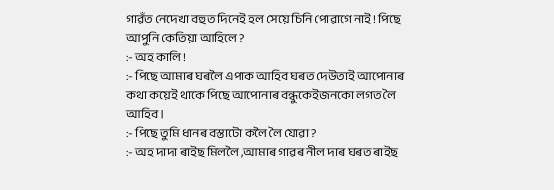গাৱঁত নেদেখা বহুত দিনেই হল সেয়ে চিনি পোৱাগে নাই ! পিছে আপুনি কেতিয়া আহিলে ?
:- অহ কালি !
:- পিছে আমাৰ ঘৰলৈ এপাক আহিব ঘৰত দেউতাই আপোনাৰ কথা কয়েই থাকে পিছে আপোনাৰ বন্ধুকেইজনকো লগত লৈ আহিব।
:- পিছে তুমি ধানৰ বস্তাটো কলৈ লৈ যোৱা ?
:- অহ দাদা ৰাইছ মিললৈ ,আমাৰ গাৱৰ নীল দাৰ ঘৰত ৰাইছ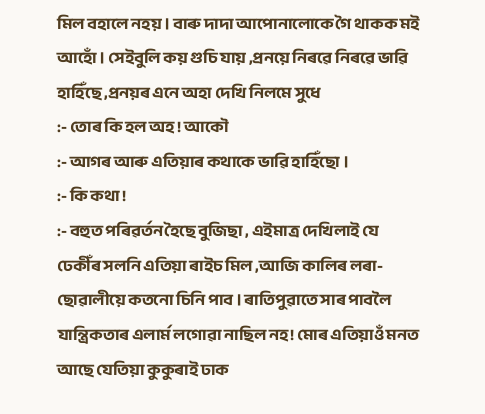মিল বহালে নহয় । বাৰু দাদা আপোনালোকে গৈ থাকক মই আহোঁ । সেইবুলি কয় গুচি যায় ,প্ৰনয়ে নিৰৱে নিৰৱে ভাৱি হাহিঁছে ,প্ৰনয়ৰ এনে অহা দেখি নিলমে সুধে
:- তোৰ কি হল অহ ! আকৌ
:- আগৰ আৰু এতিয়াৰ কথাকে ভাৱি হাহিঁছো ।
:- কি কথা !
:- বহুত পৰিৱৰ্তন হৈছে বুজিছা , এইমাত্ৰ দেখিলাই যে ঢেকীঁৰ সলনি এতিয়া ৰাইচ মিল ,আজি কালিৰ লৰা-ছোৱালীয়ে কতনো চিনি পাব । ৰাতিপুৱাতে সাৰ পাবলৈ যান্ত্ৰিকতাৰ এলাৰ্ম লগোৱা নাছিল নহ! মোৰ এতিয়াওঁ মনত আছে যেতিয়া কুকুৰাই ঢাক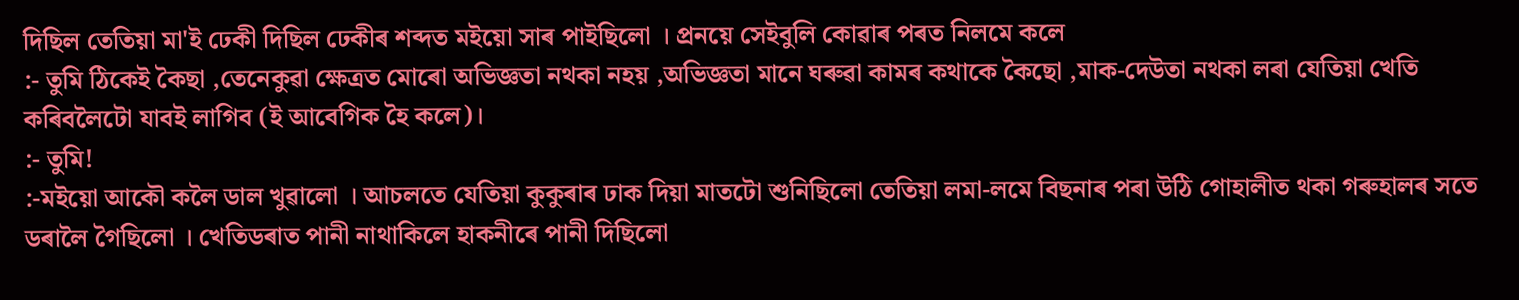দিছিল তেতিয়া মা'ই ঢেকী দিছিল ঢেকীৰ শব্দত মইয়ো সাৰ পাইছিলো । প্ৰনয়ে সেইবুলি কোৱাৰ পৰত নিলমে কলে
:- তুমি ঠিকেই কৈছা ,তেনেকুৱা ক্ষেত্ৰত মোৰো অভিজ্ঞতা নথকা নহয় ,অভিজ্ঞতা মানে ঘৰুৱা কামৰ কথাকে কৈছো ,মাক-দেউতা নথকা লৰা যেতিয়া খেতি কৰিবলৈটো যাবই লাগিব (ই আবেগিক হৈ কলে)।
:- তুমি!
:-মইয়ো আকৌ কলৈ ডাল খুৱালো । আচলতে যেতিয়া কুকুৰাৰ ঢাক দিয়া মাতটো শুনিছিলো তেতিয়া লমা-লমে বিছনাৰ পৰা উঠি গোহালীত থকা গৰুহালৰ সতে ডৰালৈ গৈছিলো । খেতিডৰাত পানী নাথাকিলে হাকনীৰে পানী দিছিলো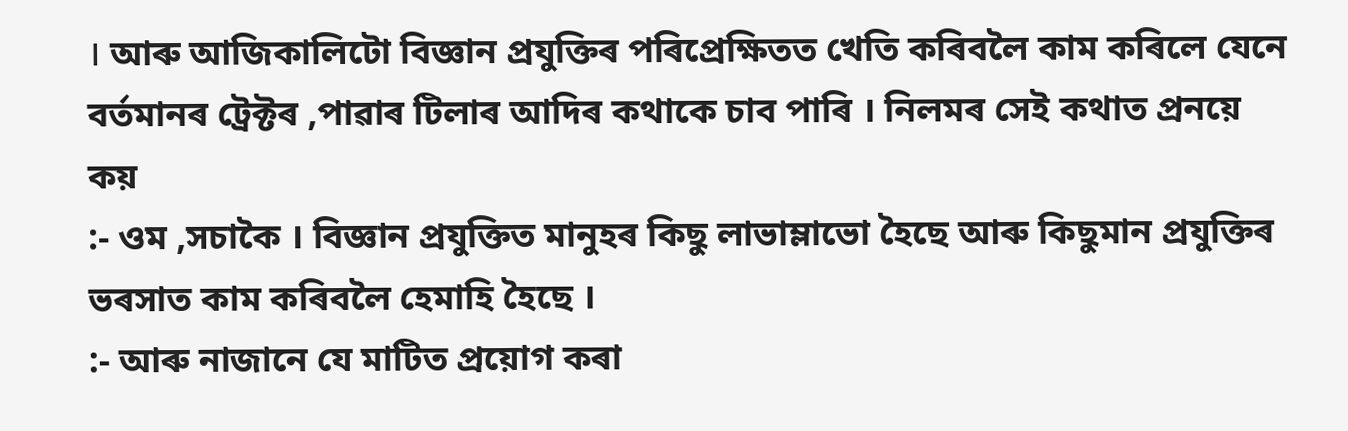। আৰু আজিকালিটো বিজ্ঞান প্ৰযুক্তিৰ পৰিপ্ৰেক্ষিতত খেতি কৰিবলৈ কাম কৰিলে যেনে বৰ্তমানৰ ট্ৰেক্টৰ ,পাৱাৰ টিলাৰ আদিৰ কথাকে চাব পাৰি । নিলমৰ সেই কথাত প্ৰনয়ে কয়
:- ওম ,সচাকৈ । বিজ্ঞান প্ৰযুক্তিত মানুহৰ কিছু লাভাম্লাভো হৈছে আৰু কিছুমান প্ৰযুক্তিৰ ভৰসাত কাম কৰিবলৈ হেমাহি হৈছে ।
:- আৰু নাজানে যে মাটিত প্ৰয়োগ কৰা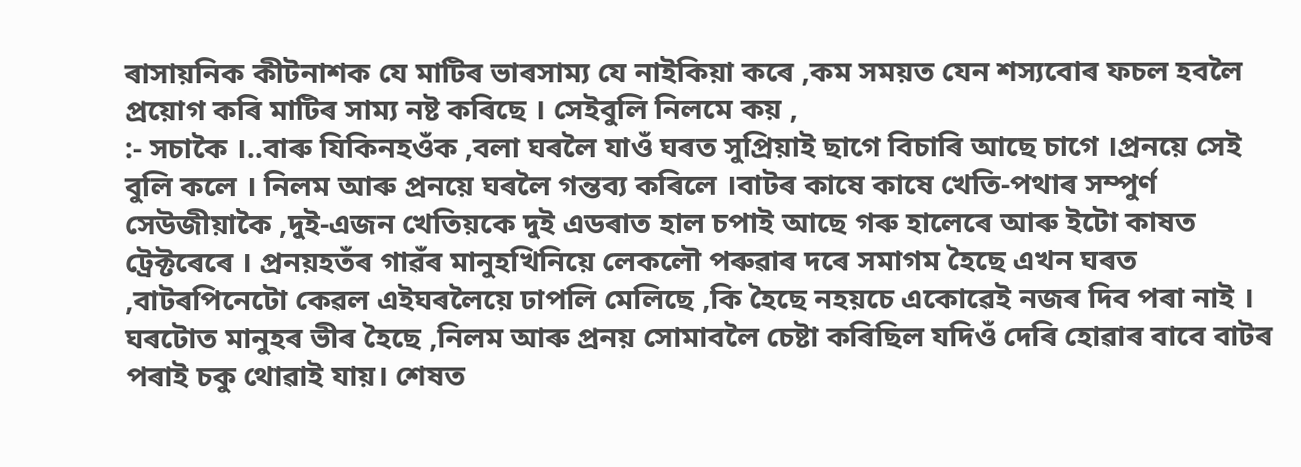ৰাসায়নিক কীটনাশক যে মাটিৰ ভাৰসাম্য যে নাইকিয়া কৰে ,কম সময়ত যেন শস্যবোৰ ফচল হবলৈ প্ৰয়োগ কৰি মাটিৰ সাম্য নষ্ট কৰিছে । সেইবুলি নিলমে কয় ,
:- সচাকৈ ।..বাৰু যিকিনহওঁক ,বলা ঘৰলৈ যাওঁ ঘৰত সুপ্ৰিয়াই ছাগে বিচাৰি আছে চাগে ।প্ৰনয়ে সেই বুলি কলে । নিলম আৰু প্ৰনয়ে ঘৰলৈ গন্তব্য কৰিলে ।বাটৰ কাষে কাষে খেতি-পথাৰ সম্পুৰ্ণ সেউজীয়াকৈ ,দুই-এজন খেতিয়কে দুই এডৰাত হাল চপাই আছে গৰু হালেৰে আৰু ইটো কাষত ট্ৰেক্টৰেৰে । প্ৰনয়হতঁৰ গাৱঁৰ মানুহখিনিয়ে লেকলৌ পৰুৱাৰ দৰে সমাগম হৈছে এখন ঘৰত ,বাটৰপিনেটো কেৱল এইঘৰলৈয়ে ঢাপলি মেলিছে ,কি হৈছে নহয়চে একোৱেই নজৰ দিব পৰা নাই । ঘৰটোত মানুহৰ ভীৰ হৈছে ,নিলম আৰু প্ৰনয় সোমাবলৈ চেষ্টা কৰিছিল যদিওঁ দেৰি হোৱাৰ বাবে বাটৰ পৰাই চকু থোৱাই যায়। শেষত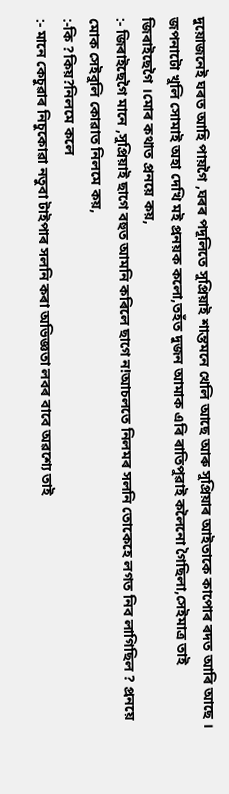দুয়োজনেই ঘৰত আহি পায়গৈ ,ঘৰৰ পদূলিতে সুপ্ৰিয়াই শান্তমনে খেলি আছে আৰু সুপ্ৰিয়াৰ আইতাকে কাপোৰ ৰদত আৰি আছে । জপনাটো খুলি সোমাই অহা দেখি মই প্ৰনয়ক কলো,তহঁত দুজন আমাক এৰি ৰাতিপুৱাই কলৈনো গৈছিলা,সেইমাত্ৰ তাই জিৰাইছেগৈ ।মোৰ কথাত প্ৰনয়ে কয়,
:- জিৰাইছেগৈ মানে ,সুপ্ৰিয়াই ছাগে বহুত আমনি কৰিলে ছাগে ন!আচলতে নিলমৰ সলনি তোকেহে লগত নিব লাগিছিল ? প্ৰনয়ে মোক সেইবুলি কোৱাত নিলমে কয়,
:-কি ?কিয়?নিলমে কলে
:- মানে কেচুৱাৰ নিচুকোৱা নতুবা টাইপাৰ সলনি কৰা অভিজ্ঞতা লবৰ বাবে অৱশ্যে তাই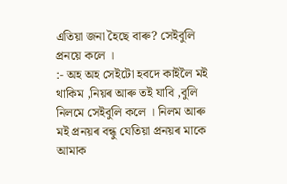এতিয়া জনা হৈছে বাৰু? সেইবুলি প্ৰনয়ে কলে ।
:- অহ অহ সেইটো হবদে কাইলৈ মই থাকিম ,নিয়ৰ আৰু তই যাবি ,বুলি নিলমে সেইবুলি কলে । নিলম আৰু মই প্ৰনয়ৰ বন্ধু যেতিয়া প্ৰনয়ৰ মাকে আমাক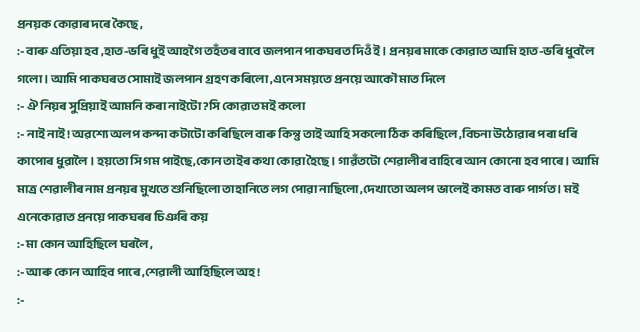প্ৰনয়ক কোৱাৰ দৰে কৈছে ,
:- বাৰু এতিয়া হব ,হাত-ভৰি ধুই আহগৈ তহঁতৰ বাবে জলপান পাকঘৰত দিওঁ ই । প্ৰনয়ৰ মাকে কোৱাত আমি হাত-ভৰি ধুবলৈ গলো । আমি পাকঘৰত সোমাই জলপান গ্ৰহণ কৰিলো ,এনে সময়তে প্ৰনয়ে আকৌ মাত দিলে
:- ঐ নিয়ৰ সুপ্ৰিয়াই আমনি কৰা নাইটো?সি কোৱাত মই কলো
:- নাই নাই! অৱশ্যে অলপ কন্দা কটাটো কৰিছিলে বাৰু কিন্তু তাই আহি সকলো ঠিক কৰিছিলে ,বিচনা উঠোৱাৰ পৰা ধৰি কাপোৰ ধুৱালৈ । হয়তো সি গম পাইছে,কোন তাইৰ কথা কোৱা হৈছে । গাৱঁতটো শেৱালীৰ বাহিৰে আন কোনো হব পাৰে । আমি মাত্ৰ শেৱালীৰ নাম প্ৰনয়ৰ মুখতে শুনিছিলো তাহানিতে লগ পোৱা নাছিলো ,দেখাতো অলপ ভালেই কামত বাৰু পাৰ্গত । মই এনেকোৱাত প্ৰনয়ে পাকঘৰৰ চিঞৰি কয়
:- মা কোন আহিছিলে ঘৰলৈ ,
:- আৰু কোন আহিব পাৰে ,শেৱালী আহিছিলে অহ !
:-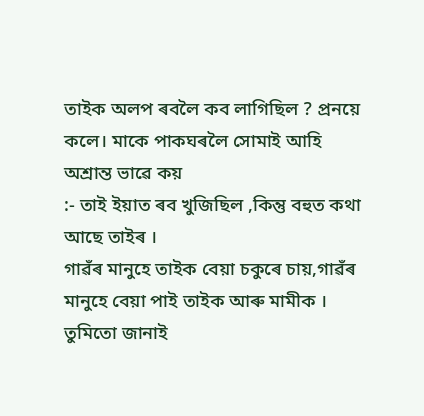তাইক অলপ ৰবলৈ কব লাগিছিল ? প্ৰনয়ে কলে। মাকে পাকঘৰলৈ সোমাই আহি অশ্ৰান্ত ভাৱে কয়
:- তাই ইয়াত ৰব খুজিছিল ,কিন্তু বহুত কথা আছে তাইৰ ।
গাৱঁৰ মানুহে তাইক বেয়া চকুৰে চায়,গাৱঁৰ মানুহে বেয়া পাই তাইক আৰু মামীক । তুমিতো জানাই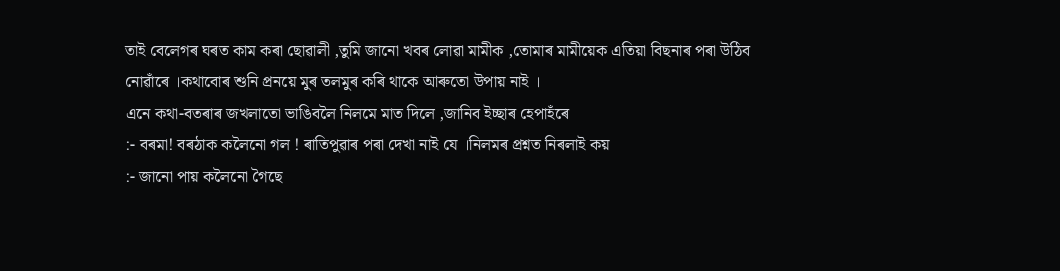তাই বেলেগৰ ঘৰত কাম কৰা ছোৱালী ,তুমি জানো খবৰ লোৱা মামীক ,তোমাৰ মামীয়েক এতিয়া বিছনাৰ পৰা উঠিব নোৱাঁৰে ।কথাবোৰ শুনি প্ৰনয়ে মুৰ তলমুৰ কৰি থাকে আৰুতো উপায় নাই ।
এনে কথা-বতৰাৰ জখলাতো ভাঙিবলৈ নিলমে মাত দিলে ,জানিব ইচ্ছাৰ হেপাহঁৰে
:- বৰমা! বৰঠাক কলৈনো গল ! ৰাতিপুৱাৰ পৰা দেখা নাই যে ।নিলমৰ প্ৰশ্নত নিৰলাই কয়
:- জানো পায় কলৈনো গৈছে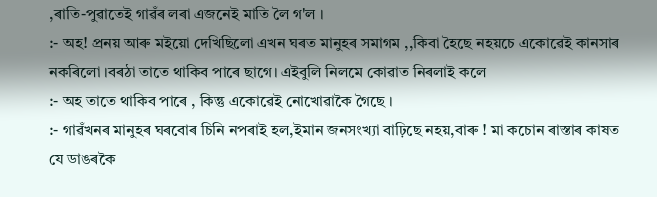,ৰাতি-পুৱাতেই গাৱঁৰ লৰা এজনেই মাতি লৈ গ'ল ।
:- অহ! প্ৰনয় আৰু মইয়ো দেখিছিলো এখন ঘৰত মানুহৰ সমাগম ,,কিবা হৈছে নহয়চে একোৱেই কানসাৰ নকৰিলো ।বৰঠা তাতে থাকিব পাৰে ছাগে। এইবুলি নিলমে কোৱাত নিৰলাই কলে
:- অহ তাতে থাকিব পাৰে , কিন্তু একোৱেই নোখোৱাকৈ গৈছে ।
:- গাৱঁখনৰ মানুহৰ ঘৰবোৰ চিনি নপৰাই হল,ইমান জনসংখ্যা বাঢ়িছে নহয়,বাৰু ! মা কচোন ৰাস্তাৰ কাষত যে ডাঙৰকৈ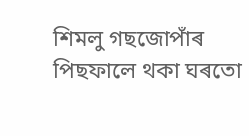শিমলু গছজোপাঁৰ পিছফালে থকা ঘৰতো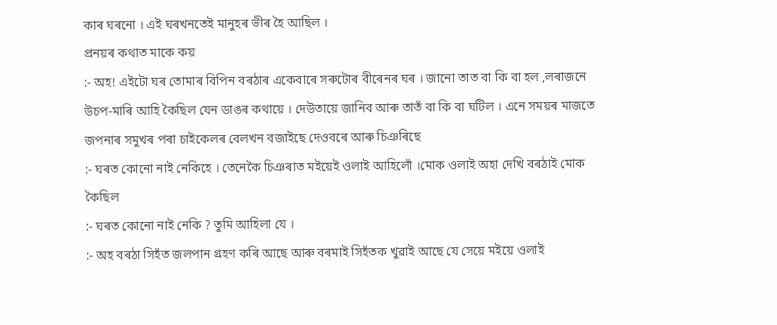কাৰ ঘৰনো । এই ঘৰখনতেই মানুহৰ ভীৰ হৈ আছিল ।
প্ৰনয়ৰ কথাত মাকে কয়
:- অহ! এইটো ঘৰ তোমাৰ বিপিন বৰঠাৰ একেবাৰে সৰুটোৰ বীৰেনৰ ঘৰ । জানো তাত বা কি বা হল ,লৰাজনে উচপ-মাৰি আহি কৈছিল যেন ডাঙৰ কথায়ে । দেউতায়ে জানিব আৰু তাতঁ বা কি বা ঘটিল । এনে সময়ৰ মাজতে জপনাৰ সমুখৰ পৰা চাইকেলৰ বেলখন বজাইছে দেওবৰে আৰু চিঞৰিছে
:- ঘৰত কোনো নাই নেকিহে । তেনেকৈ চিঞৰাত মইয়েই ওলাই আহিলোঁ ।মোক ওলাই অহা দেখি বৰঠাই মোক কৈছিল
:- ঘৰত কোনো নাই নেকি ? তুমি আহিলা যে ।
:- অহ বৰঠা সিহঁত জলপান গ্ৰহণ কৰি আছে আৰু বৰমাই সিহঁতক খুৱাই আছে যে সেয়ে মইয়ে ওলাই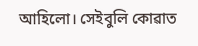আহিলো। সেইবুলি কোৱাত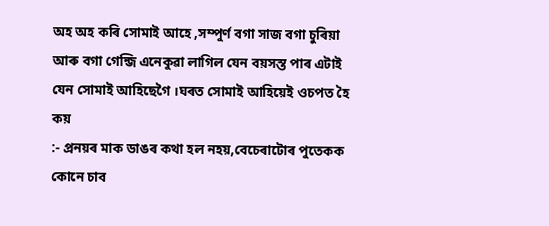অহ অহ কৰি সোমাই আহে ,সম্পুৰ্ণ বগা সাজ বগা চুৰিয়া আৰু বগা গেন্জি এনেকুৱা লাগিল যেন বয়সস্ত পাৰ এটাই যেন সোমাই আহিছেগৈ ।ঘৰত সোমাই আহিয়েই ওচপত হৈ কয়
:- প্ৰনয়ৰ মাক ডাঙৰ কথা হল নহয়,বেচেৰাটোৰ পুতেকক কোনে চাব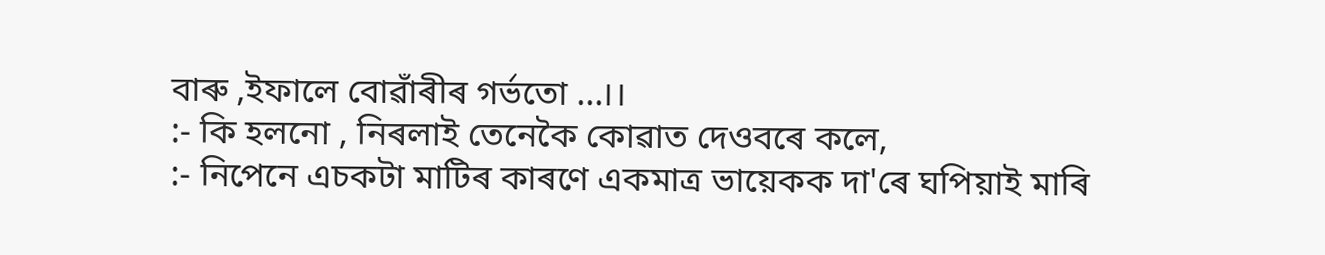বাৰু ,ইফালে বোৱাঁৰীৰ গৰ্ভতো ...।।
:- কি হলনো , নিৰলাই তেনেকৈ কোৱাত দেওবৰে কলে,
:- নিপেনে এচকটা মাটিৰ কাৰণে একমাত্ৰ ভায়েকক দা'ৰে ঘপিয়াই মাৰি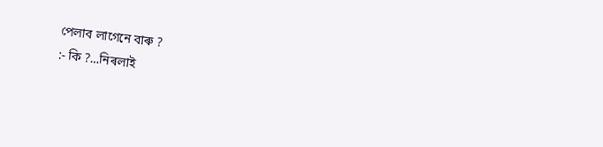পেলাব লাগেনে বাৰু ?
:- কি ?...নিৰলাই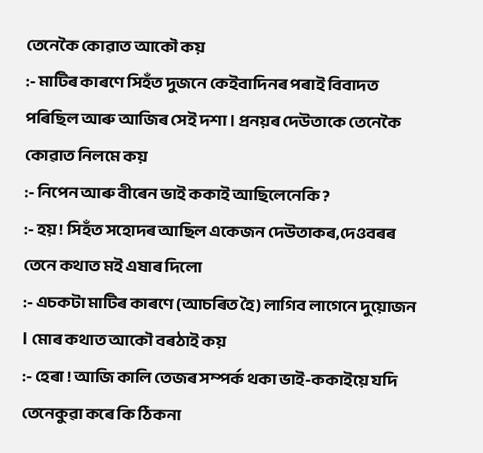তেনেকৈ কোৱাত আকৌ কয়
:- মাটিৰ কাৰণে সিহঁত দুজনে কেইবাদিনৰ পৰাই বিবাদত পৰিছিল আৰু আজিৰ সেই দশা । প্ৰনয়ৰ দেউতাকে তেনেকৈ কোৱাত নিলমে কয়
:- নিপেন আৰু বীৰেন ভাই ককাই আছিলেনেকি ?
:- হয় ! সিহঁত সহোদৰ আছিল একেজন দেউতাকৰ,দেওবৰৰ তেনে কথাত মই এষাৰ দিলো
:- এচকটা মাটিৰ কাৰণে (আচৰিত হৈ) লাগিব লাগেনে দুয়োজন l মোৰ কথাত আকৌ বৰঠাই কয়
:- হেৰা ! আজি কালি তেজৰ সম্পৰ্ক থকা ভাই-ককাইয়ে যদি তেনেকুৱা কৰে কি ঠিকনা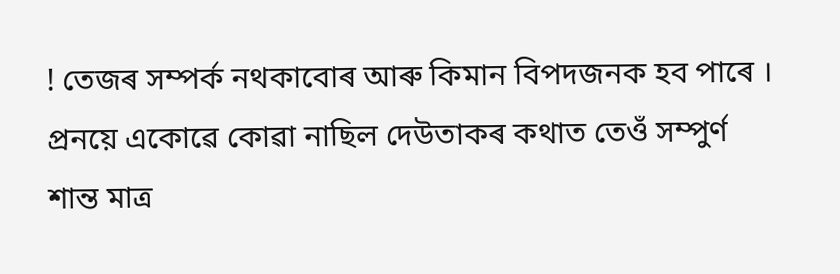! তেজৰ সম্পৰ্ক নথকাবোৰ আৰু কিমান বিপদজনক হব পাৰে । প্ৰনয়ে একোৱে কোৱা নাছিল দেউতাকৰ কথাত তেওঁ সম্পুৰ্ণ শান্ত মাত্ৰ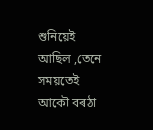শুনিয়েই আছিল ,তেনে সময়তেই আকৌ বৰঠা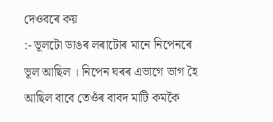দেওবৰে কয়
:- ভূলটো ডাঙৰ লৰাটোৰ মানে নিপেনৰে ভূল আছিল । নিপেন ঘৰৰ এভাগে ভাগ হৈ আছিল বাবে তেওঁৰ বাবদ মাটি কমকৈ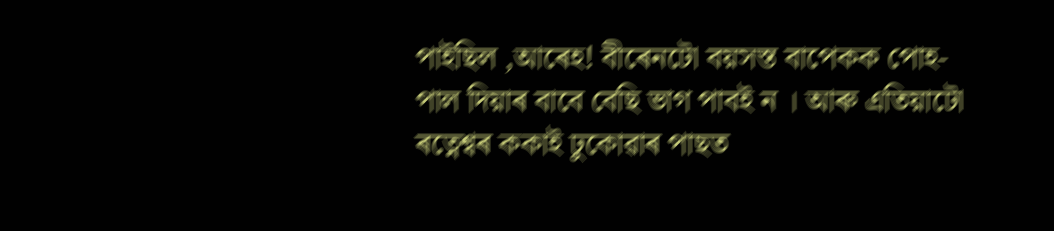পাইছিল ,আৰেহ! বীৰেনটো বয়সস্ত বাপেকক পোহ-পাল দিয়াৰ বাবে বেছি ভাগ পাবই ন । আৰু এতিয়াটো ৰত্নেশ্বৰ ককাই ঢুকোৱাৰ পাছত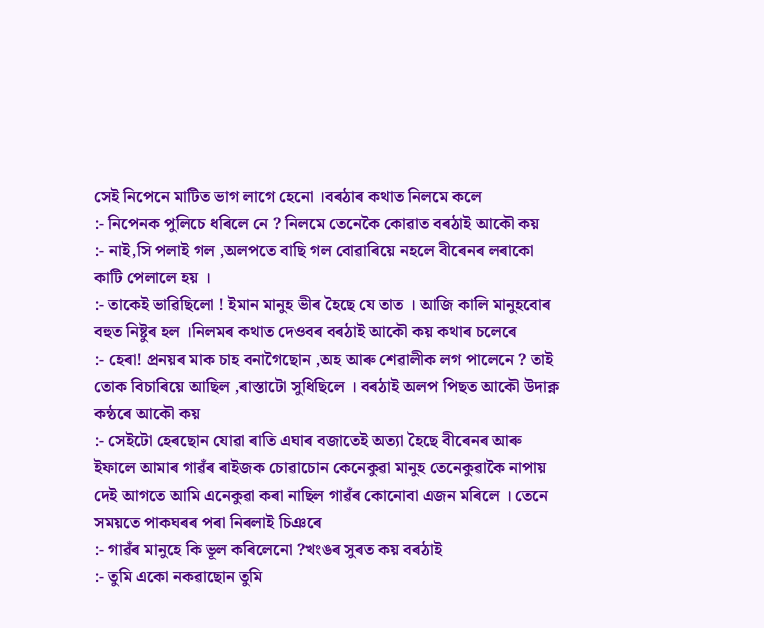সেই নিপেনে মাটিত ভাগ লাগে হেনো ।বৰঠাৰ কথাত নিলমে কলে
:- নিপেনক পুলিচে ধৰিলে নে ? নিলমে তেনেকৈ কোৱাত বৰঠাই আকৌ কয়
:- নাই,সি পলাই গল ,অলপতে বাছি গল বোৱাৰিয়ে নহলে বীৰেনৰ লৰাকো কাটি পেলালে হয় ।
:- তাকেই ভাৱিছিলো ! ইমান মানুহ ভীৰ হৈছে যে তাত । আজি কালি মানুহবোৰ বহুত নিষ্টুৰ হল ।নিলমৰ কথাত দেওবৰ বৰঠাই আকৌ কয় কথাৰ চলেৰে
:- হেৰা! প্ৰনয়ৰ মাক চাহ বনাগৈছোন ,অহ আৰু শেৱালীক লগ পালেনে ? তাই তোক বিচাৰিয়ে আছিল ,ৰাস্তাটো সুধিছিলে । বৰঠাই অলপ পিছত আকৌ উদাক্ন কন্ঠৰে আকৌ কয়
:- সেইটো হেৰছোন যোৱা ৰাতি এঘাৰ বজাতেই অত্যা হৈছে বীৰেনৰ আৰু ইফালে আমাৰ গাৱঁৰ ৰাইজক চোৱাচোন কেনেকুৱা মানুহ তেনেকুৱাকৈ নাপায় দেই আগতে আমি এনেকুৱা কৰা নাছিল গাৱঁৰ কোনোবা এজন মৰিলে । তেনে সময়তে পাকঘৰৰ পৰা নিৰলাই চিঞৰে
:- গাৱঁৰ মানুহে কি ভূল কৰিলেনো ?খংঙৰ সুৰত কয় বৰঠাই
:- তুমি একো নকৱাছোন তুমি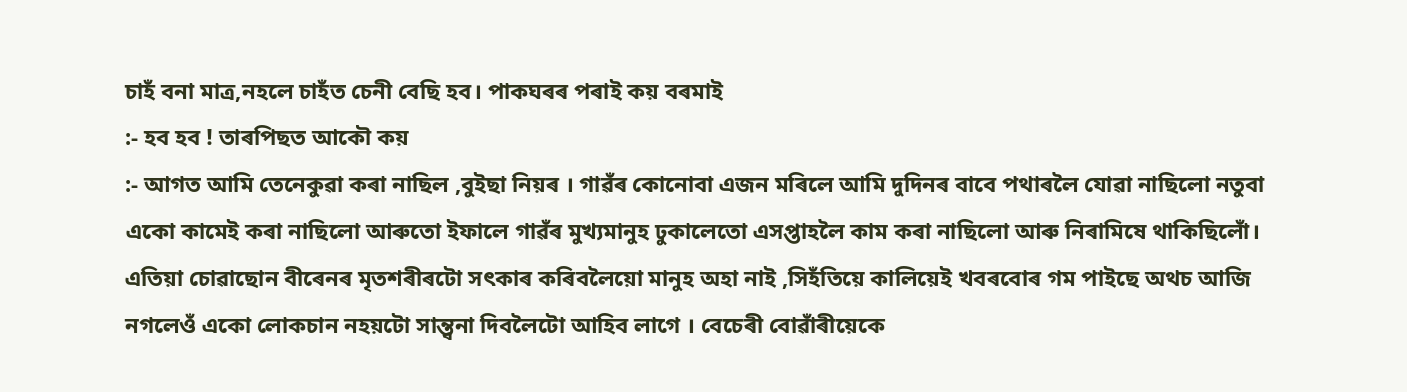চাহঁ বনা মাত্ৰ,নহলে চাহঁত চেনী বেছি হব। পাকঘৰৰ পৰাই কয় বৰমাই
:- হব হব ! তাৰপিছত আকৌ কয়
:- আগত আমি তেনেকুৱা কৰা নাছিল ,বুইছা নিয়ৰ । গাৱঁৰ কোনোবা এজন মৰিলে আমি দুদিনৰ বাবে পথাৰলৈ যোৱা নাছিলো নতুবা একো কামেই কৰা নাছিলো আৰুতো ইফালে গাৱঁৰ মুখ্যমানুহ ঢুকালেতো এসপ্তাহলৈ কাম কৰা নাছিলো আৰু নিৰামিষে থাকিছিলোঁ। এতিয়া চোৱাছোন বীৰেনৰ মৃতশৰীৰটো সৎকাৰ কৰিবলৈয়ো মানুহ অহা নাই ,সিহঁতিয়ে কালিয়েই খবৰবোৰ গম পাইছে অথচ আজি নগলেওঁ একো লোকচান নহয়টো সান্ত্বনা দিবলৈটো আহিব লাগে । বেচেৰী বোৱাঁৰীয়েকে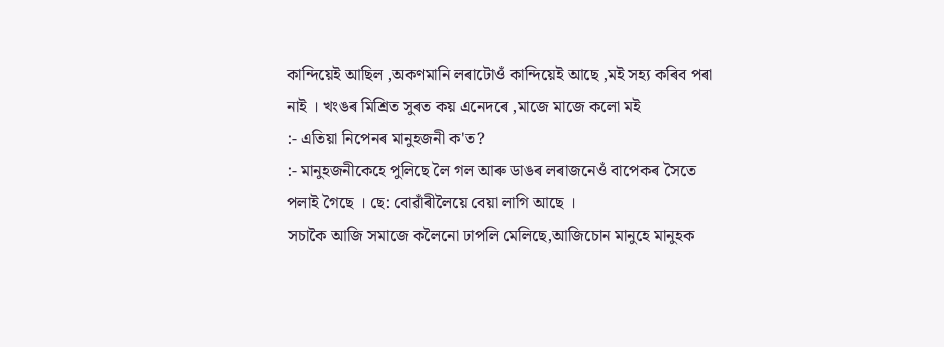কান্দিয়েই আছিল ,অকণমানি লৰাটোওঁ কান্দিয়েই আছে ,মই সহ্য কৰিব পৰা নাই । খংঙৰ মিশ্ৰিত সুৰত কয় এনেদৰে ,মাজে মাজে কলো মই
:- এতিয়া নিপেনৰ মানুহজনী ক'ত?
:- মানুহজনীকেহে পুলিছে লৈ গল আৰু ডাঙৰ লৰাজনেওঁ বাপেকৰ সৈতে পলাই গৈছে । ছে: বোৱাঁৰীলৈয়ে বেয়া লাগি আছে ।
সচাকৈ আজি সমাজে কলৈনো ঢাপলি মেলিছে,আজিচোন মানুহে মানুহক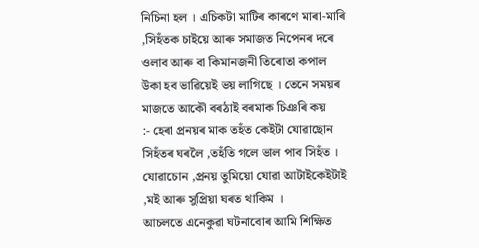নিচিনা হল । এচিকটা মাটিৰ কাৰণে মাৰা-মাৰি ,সিহঁতক চাইয়ে আৰু সমাজত নিপেনৰ দৰে ওলাব আৰু বা কিমানজনী তিৰোতা কপাল উকা হব ভাৱিয়েই ভয় লাগিছে । তেনে সময়ৰ মাজতে আকৌ বৰঠাই বৰমাক চিঞৰি কয়
:- হেৰা প্ৰনয়ৰ মাক তহঁত কেইটা যোৱাছোন সিহঁতৰ ঘৰলৈ ,তহঁতি গলে ভাল পাব সিহঁত । যোৱাচোন ,প্ৰনয় তুমিয়ো যোৱা আটাইকেইটাই ,মই আৰু সুপ্ৰিয়া ঘৰত থাকিম ।
আচলতে এনেকুৱা ঘটনাবোৰ আমি শিক্ষিত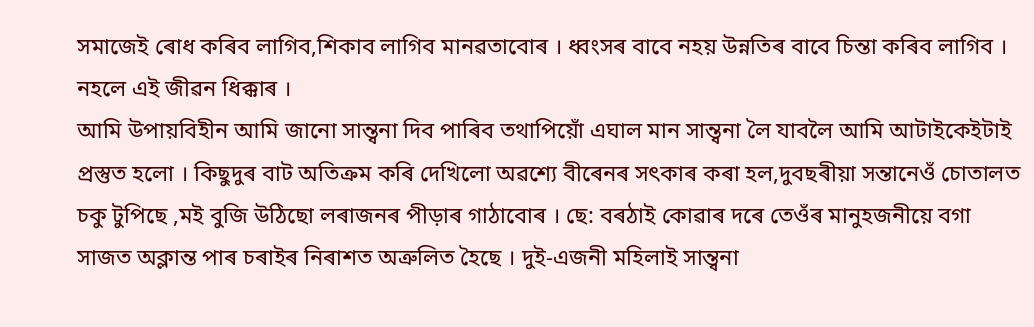সমাজেই ৰোধ কৰিব লাগিব,শিকাব লাগিব মানৱতাবোৰ । ধ্বংসৰ বাবে নহয় উন্নতিৰ বাবে চিন্তা কৰিব লাগিব । নহলে এই জীৱন ধিক্কাৰ ।
আমি উপায়বিহীন আমি জানো সান্ত্বনা দিব পাৰিব তথাপিয়োঁ এঘাল মান সান্ত্বনা লৈ যাবলৈ আমি আটাইকেইটাই প্ৰস্তুত হলো । কিছুদুৰ বাট অতিক্ৰম কৰি দেখিলো অৱশ্যে বীৰেনৰ সৎকাৰ কৰা হল,দুবছৰীয়া সন্তানেওঁ চোতালত চকু টুপিছে ,মই বুজি উঠিছো লৰাজনৰ পীড়াৰ গাঠাবোৰ । ছে: বৰঠাই কোৱাৰ দৰে তেওঁৰ মানুহজনীয়ে বগা সাজত অক্লান্ত পাৰ চৰাইৰ নিৰাশত অত্ৰুলিত হৈছে । দুই-এজনী মহিলাই সান্ত্বনা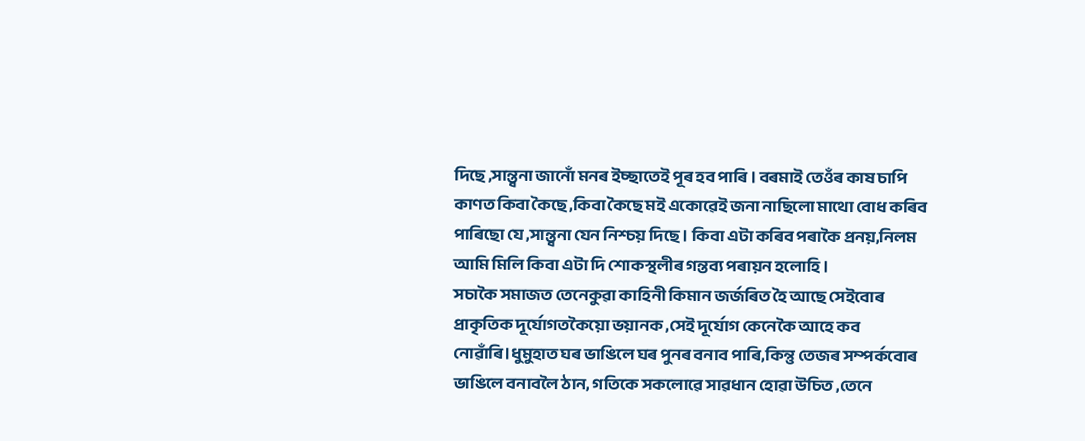দিছে ,সান্ত্বনা জানোঁ মনৰ ইচ্ছাতেই পূৰ হব পাৰি । বৰমাই তেওঁৰ কাষ চাপি কাণত কিবা কৈছে ,কিবা কৈছে মই একোৱেই জনা নাছিলো মাথো বোধ কৰিব পাৰিছো যে ,সান্ত্বনা যেন নিশ্চয় দিছে । কিবা এটা কৰিব পৰাকৈ প্ৰনয়,নিলম আমি মিলি কিবা এটা দি শোকস্থলীৰ গন্তব্য পৰায়ন হলোহি ।
সচাকৈ সমাজত তেনেকুৱা কাহিনী কিমান জৰ্জৰিত হৈ আছে সেইবোৰ প্ৰাকৃতিক দূৰ্যোগতকৈয়ো ভয়ানক ,সেই দূৰ্যোগ কেনেকৈ আহে কব নোৱাঁৰি।ধুমুহাত ঘৰ ভাঙিলে ঘৰ পুনৰ বনাব পাৰি,কিন্তু তেজৰ সম্পৰ্কবোৰ ভাঙিলে বনাবলৈ ঠান, গতিকে সকলোৱে সাৱধান হোৱা উচিত ,তেনে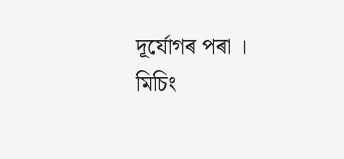দূৰ্যোগৰ পৰা ।
মিচিং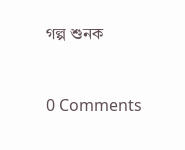গল্প শুনক


0 Comments